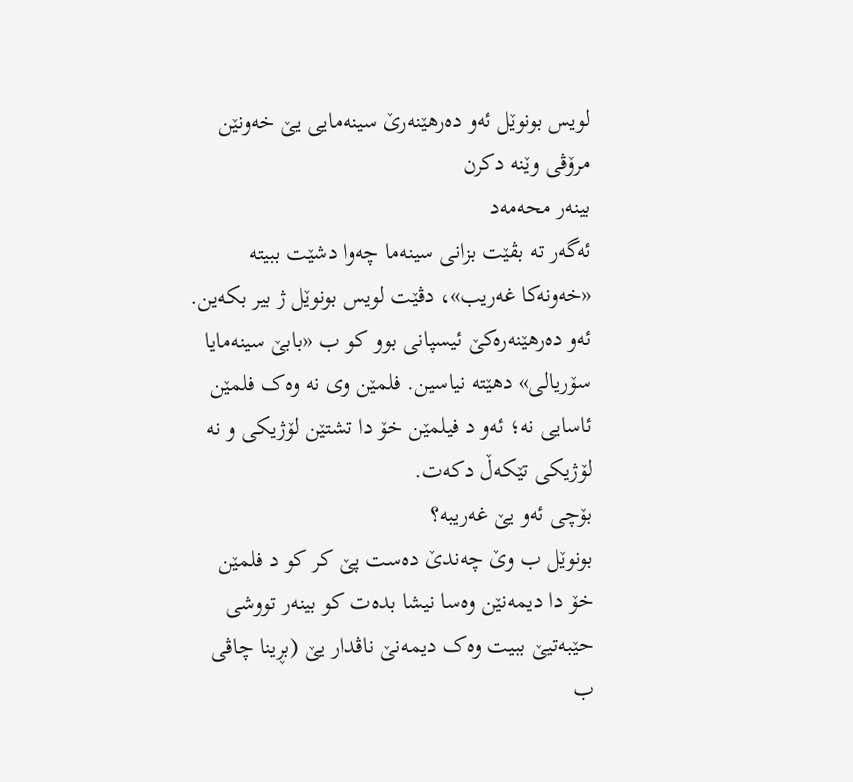لویس بونوێل ئەو دەرھێنەرێ سینەمایی یێ خەونێن مرۆڤی وێنە دکرن
بینەر محەمەد
ئەگەر تە بڤێت بزانی سینەما چەوا دشێت ببیتە «خەونەکا غەریب»، دڤێت لویس بونوێل ژ بیر بکەین. ئەو دەرھێنەرەکێ ئیسپانی بوو کو ب «بابێ سینەمایا سۆریالی» دهێتە نیاسین. فلمێن وی نە وەک فلمێن ئاسایی نە؛ ئەو د فیلمێن خۆ دا تشتێن لۆژیکی و نە لۆژیکی تێکەڵ دکەت.
بۆچی ئەو یێ غەریبە؟
بونوێل ب وێ چەندێ دەست پێ کر کو د فلمێن خۆ دا دیمەنێن وەسا نیشا بدەت کو بینەر تووشی حێبەتیێ ببیت وەک دیمەنێ ناڤدار یێ (بڕینا چاڤی ب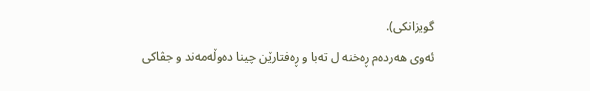گویزانکی).
ئەوی هەردەم ڕەخنە ل تەبا و ڕەفتارێن چینا دەوڵەمەند و جڤاکی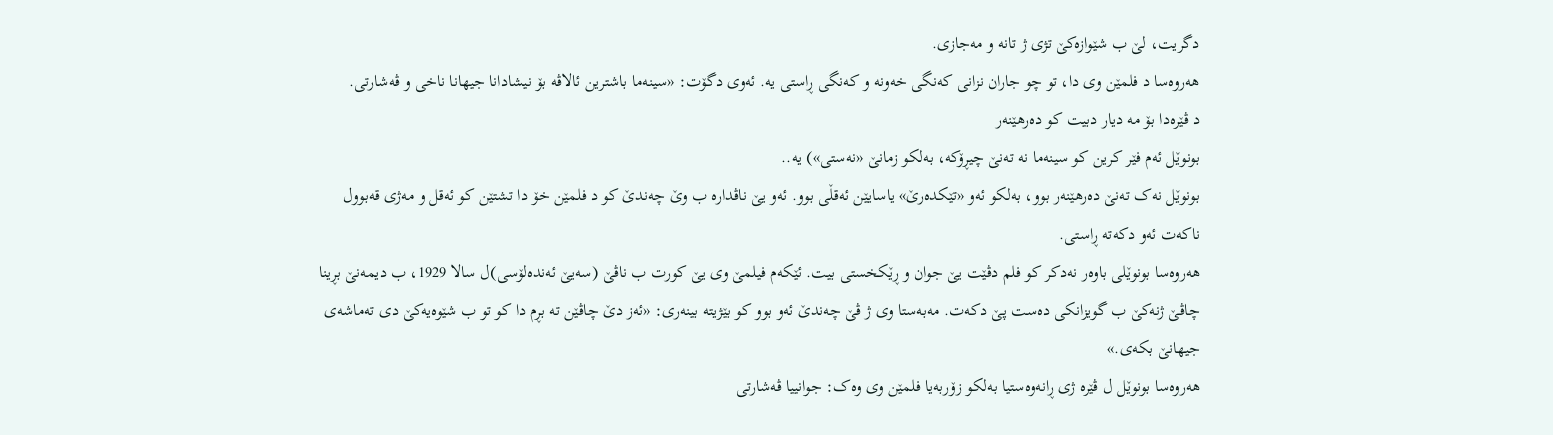دگریت، لێ ب شێوازەکێ تژی ژ تانە و مەجازی.
هەروەسا د فلمێن وی دا، تو چو جاران نزانی کەنگی خەونە و کەنگی ڕاستی یە. ئەوی دگۆت: «سینەما باشترین ئالاڤە بۆ نیشادانا جیهانا ناخی و ڤەشارتی.
د ڤێرەدا بۆ مە دیار دبیت کو دەرهێنەر
بونوێل ئەم فێر کرین کو سینەما نە تەنێ چیڕۆکە، بەلکو زمانێ «نەستی») یە..
بونوێل نەک تەنێ دەرھێنەر بوو، بەلکو ئەو «تێکدەرێ» یاسایێن ئەقڵی بوو. ئەو یێ ناڤدارە ب وێ چەندێ کو د فلمێن خۆ دا تشتێن کو ئەقل و مەژی قەبوول ناکەت ئەو دکەتە ڕاستی.
هەروەسا بونوێلی باوەر نەدکر کو فلم دڤێت یێ جوان و ڕێکخستی بیت. ئێکەم فیلمێ وی یێ کورت ب ناڤێ (سەیێ ئەندەلۆسی)ل سالا 1929، ب دیمەنێ بڕینا چاڤێ ژنەکێ ب گویزانکی دەست پێ دکەت. مەبەستا وی ژ ڤێ چەندێ ئەو بوو کو بێژیتە بینەری: «ئەز دێ چاڤێن تە بڕم دا کو تو ب شێوەیەکێ دی تەماشەی جیهانێ بکەی.»
هەروەسا بونوێل ل ڤێرە ژی ڕانەوەستیا بەلکو زۆربەیا فلمێن وی وەک: جوانییا ڤەشارتی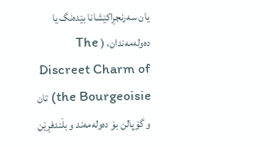یان سەرنجڕاکێشانا بێدەنگ یا دەولەمەندان، ( The Discreet Charm of the Bourgeoisie) تان و گۆپالن بۆ دەولەمەند و بڵندفڕێن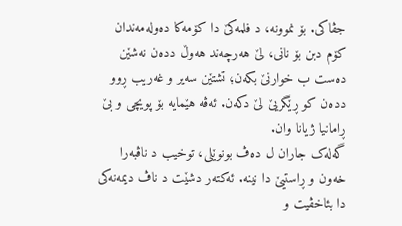جڤاکی. بۆ نموونە، د فلمەکێ دا کۆمەکا دەولەمەندان کۆم دبن بۆ نانی، لێ هەرچەند هەوڵ ددەن نەشێن دەست ب خوارنێ بکەن؛ تشتێن سەیر و غەریب ڕوو ددەن کو ڕێگریێ لێ دکەن. ئەڤە هێمایە بۆ پویچی و بێ ڕامانیا ژیانا وان.
گەلەک جاران ل دەڤ بونوێلی، توخیب د ناڤبەرا خەون و ڕاستیێ دا نینە. ئەکتەر دشێت د ناڤ دیمەنەکی دا بئاخڤیت و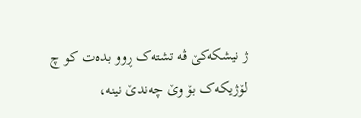ژ نیشکەکێ ڤە تشتەک ڕوو بدەت کو چ لۆژیکەک بۆ وێ چەندێ نینە،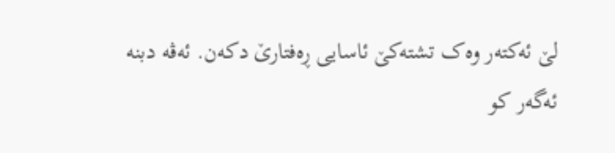لێ ئەکتەر وەک تشتەکێ ئاسایی ڕەفتارێ دکەن. ئەڤە دبنە ئەگەر کو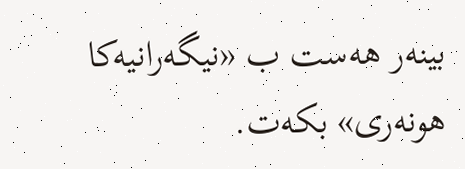بینەر هەست ب «نیگەرانیەکا هونەری» بکەت.